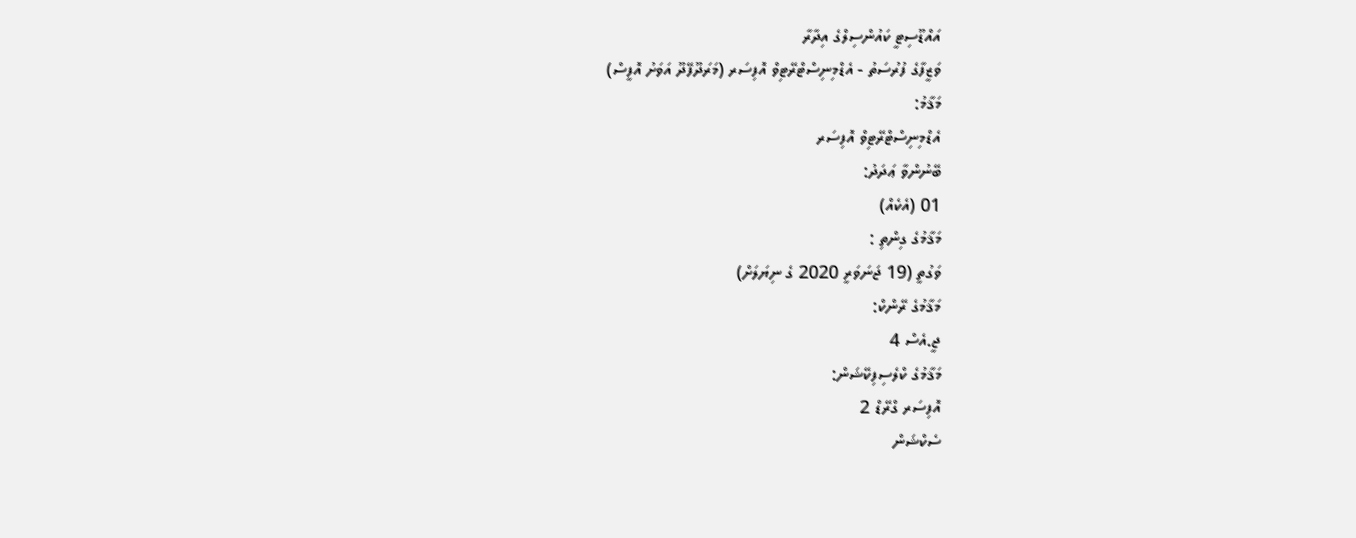އައްޑޫސިޓީ ކައުންސިލްގެ އިދާރާ
ވަޒީފާގެ ފުރުސަތު - އެޑްމިނިސްޓްރޭޓިވް އޮފިސަރ (މަރަދޫފޭދޫ އަވަށު އޮފީސް)
މަޤާމު:
އެޑްމިނިސްޓްރޭޓިވް އޮފިސަރ
ބޭނުންވާ ޢަދަދު:
01 (އެކެއް)
މަޤާމުގެ ގިންތި :
ވަގުތީ (19 ޖަނަވަރީ 2020 ގެ ނިޔަލަށް)
މަޤާމުގެ ރޭންކް:
ޖީ.އެސް 4
މަޤާމުގެ ކްލެސިފިކޭޝަން:
އޮފިސަރ ގްރޭޑް 2
ސެކްޝަން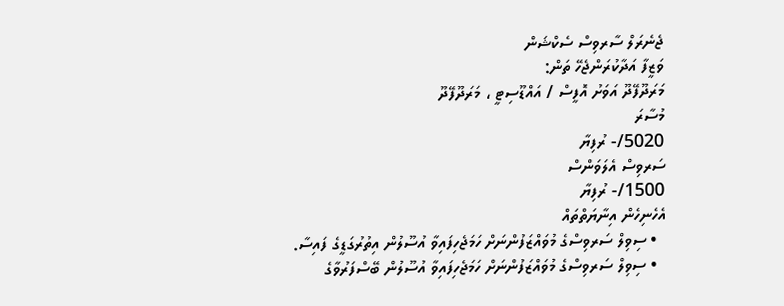ޖެނެރަލް ސާރވިސް ސެކްޝަން
ވަޒީފާ އަދާކުރަންޖެހޭ ތަން:
މަރަދޫފޭދޫ އަވަށު އޮފީސް / އައްޑޫސިޓީ ، މަރަދޫފޭދޫ
މުސާރަ
5020/- ރުފިޔާ
ސަރވިސް އެލަވަންސް
1500/- ރުފިޔާ
އެހެނިހެން އިނާޔަތްތައް
  • ސިވިލް ސަރވިސްގެ މުވައްޒަފުންނަށް ހަމަޖެހިފައިވާ އުސޫލުން އިތުރުގަޑީގެ ފައިސާ.
  • ސިވިލް ސަރވިސްގެ މުވައްޒަފުންނަށް ހަމަޖެހިފައިވާ އުސޫލުން ބޭސްފަރުވާގެ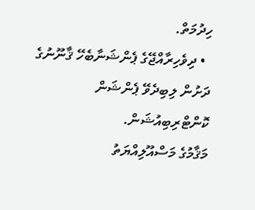ހިދުމަތް.
  • ދިވެހިރާއްޖޭގެ ޕެންޝަނާބެހޭ ޤާނޫނުގެ ދަށުން ލިބިދެވޭ ޕެންޝަން ކޮންޓްރިބިއުޝަން.
މަޤާމުގެ މަސްއޫލިއްޔަތު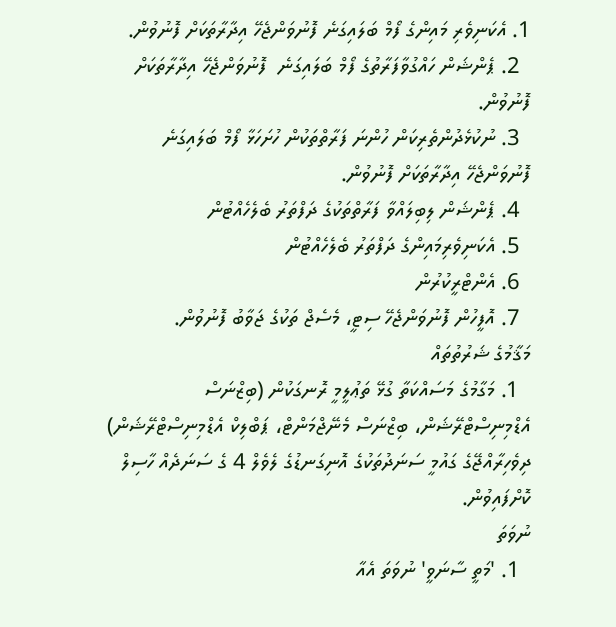1. އެކަނިވެރި މައިންގެ ފޯމް ބަލައިގަނެ ފޮނުވަންޖެހޭ އިދާރާތަކަށް ފޮނުވުން.
  2. ޕެންޝަން ހައްގުވާފަރާތުގެ ފޯމް ބަލައިގަނެ  ފޮނުވަންޖެހޭ އިދާރާތަކަށް ފޮނުވުން.
  3. ނުކުޅެދުންތެރިކަން ހުންނަ ފަރާތްތަކުން ހުށަހަޅާ ފޯމް ބަލައިގަނެ  ފޮނުވަންޖެހޭ އިދާރާތަކަށް ފޮނުވުން.
  4. ޕެންޝަން ލިބިލައްވާ ފަރާތްތަކުގެ ދަފްތަރު ބެލެހެއްޓުން
  5. އެކަނިވެރިމައިންގެ ދަފްތަރު ބެލެހެއްޓުން
  6. އެންޓްރީކުރުން
  7. އޮފީހުން ފޮނުވަންޖެހޭ ސިޓީ، މެސެޖް ތަކުގެ ޖަވާބު ފޮނުވުން.
މަޤާމުގެ ޝަރުތުތައް
  1. މަގާމުގެ މަސައްކަތާ ގުޅޭ ތަޢުލީމީ ރޮނގަކުން (ބިޒްނަސް އެޑްމިނިސްޓްރޭޝަން، ބިޒްނަސް މެނޭޖްމަންޓް، ޕަބްލިކް އެޑްމިނިސްޓްރޭޝަން) ދިވެހިރާއްޖޭގެ ގައުމީ ސަނަދުތަކުގެ އޮނިގަނޑުގެ ލެވެލް 4 ގެ ސަނަދެއް ހާސިލް ކޮށްފައިވުން.
ނުވަތަ
  1. 'މަތީ ސާނަވީ' ނުވަތަ އެއާ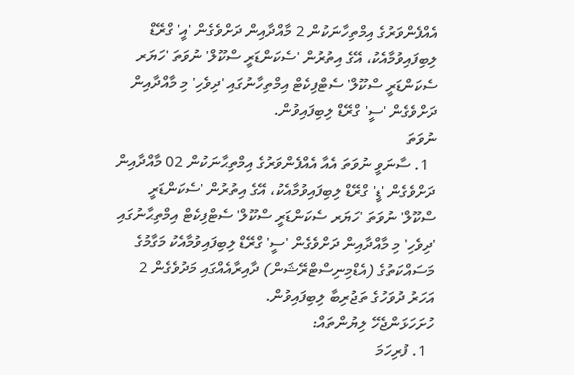އެއްފެންވަރުގެ އިމްތިހާނަކުން 2 މާއްދާއިން ދަށްވެގެން 'އީ' ގްރޭޑް ލިބިފައިވުމާއެކު، އޭގެ އިތުރުން 'ސެކަންޑަރީ ސްކޫލް' ނުވަތަ 'ހަޔަރ ސެކަންޑަރީ ސްކޫލް' ސެޓްފިކެޓް އިމްތިހާނުގައި 'ދިވެހި' މި މާއްދާއިން ދަށްވެގެން 'ސީ' ގްރޭޑް ލިބިފައިވުން.
ނުވަތަ
  1. ސާނަވީ ނުވަތަ އެއާ އެއްފެންވަރުގެ އިމްތިޙާނަކުން 02 މާއްދާއިން ދަށްވެގެން 'ޑީ' ގްރޭޑް ލިބިފައިވުމާއެކު، އޭގެ އިތުރުން 'ސެކަންޑަރީ ސްކޫލް' ނުވަތަ 'ހަޔަރ ސެކަންޑަރީ ސްކޫލް' ސެޓްފިކެޓް އިމްތިޙާނުގައި 'ދިވެހި' މި މާއްދާއިން ދަށްވެގެން 'ސީ' ގްރޭޑް ލިބިފައިވުމާއެކު މަގާމުގެ މަސައްކަތުގެ (އެޑްމިނިސްޓްރޭޝަން) ދާއިރާއެއްގައި މަދުވެގެން 2 އަހަރު ދުވަހުގެ ތަޖުރިބާ ލިބިފައިވުން.
ހުށަހަޅަންޖެހޭ ލިޔުންތައް:
  1. ފުރިހަމަ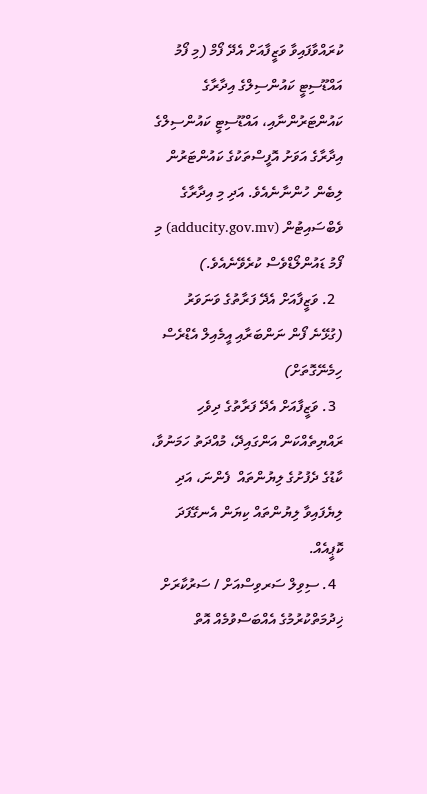ކުރައްވާފައިވާ ވަޒީފާއަށް އެދޭ ފޯމް (މި ފޯމު އައްޑޫސިޓީ ކައުންސިލްގެ އިދާރާގެ ކައުންޓަރުންނާއި، އައްޑޫސިޓީ ކައުންސިލްގެ އިދާރާގެ އަވަށު އޮފީސްތަކުގެ ކައުންޓަރުން ލިބެން ހުންނާނެއެވެ. އަދި މި އިދާރާގެ ވެބްސައިޓުން (adducity.gov.mv) މި ފޯމު ޑައުންލޯޑްވެސް ކުރެވޭނެއެވެ.)
  2. ވަޒީފާއަށް އެދޭ ފަރާތުގެ ވަނަވަރު (ގުޅޭނެ ފޯން ނަންބަރާއި އީމެއިލް އެޑްރެސް ހިމެނޭގޮތަށް)
  3. ވަޒީފާއަށް އެދޭ ފަރާތުގެ ދިވެހި ރައްޔިތެއްކަން އަންގައިދޭ، މުއްދަތު ހަމަނުވާ، ކާޑުގެ ދެފުށުގެ ލިޔުންތައް  ފެންނަ، އަދި ލިޔެފައިވާ ލިޔުންތައް ކިޔަން އެނގޭފަދަ ކޮޕީއެއް.
  4. ސިވިލް ސަރވިސްއަށް / ސަރުކާރަށް ޚިދުމަތްކުރުމުގެ އެއްބަސްވުމެއް އޮތް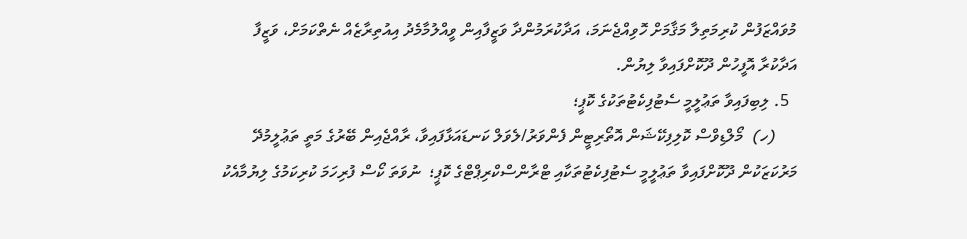މުވައްޒަފުން ކުރިމަތިލާ މަޤާމަށް ހޮވިއްޖެނަމަ، އަދާކުރަމުންދާ ވަޒީފާއިން ވީއްލުމާމެދު އިއުތިރާޒެއް ނެތްކަމަށް، ވަޒީފާ އަދާކުރާ އޮފީހުން ދޫކޮށްފައިވާ ލިޔުން.
  5. ލިބިފައިވާ ތަޢުލީމީ ސެޓުފިކެޓުތަކުގެ ކޮޕީ؛
     (ހ)  މޯލްޑިވްސް ކޮލިފިކޭޝަން އޮތޯރިޓީން ފެންވަރު/ލެވަލް ކަނޑައަޅާފައިވާ، ރާއްޖެއިން ބޭރުގެ މަތީ ތަޢުލީމުދޭ މަރުކަޒަކުން ދޫކޮށްފައިވާ ތަޢުލީމީ ސެޓުފިކެޓުތަކާއި ޓްރާންސްކްރިޕްޓްގެ ކޮޕީ؛  ނުވަތަ ކޯސް ފުރިހަމަ ކުރިކަމުގެ ލިޔުމާއެކު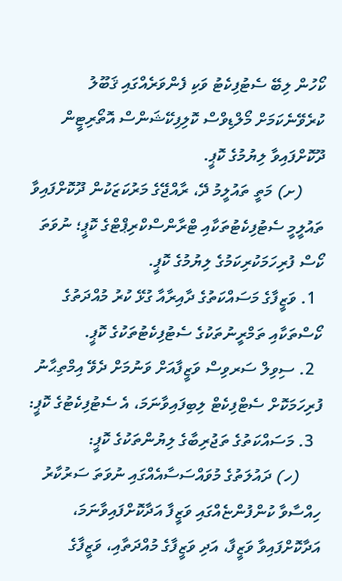ކޯހުން ލިބޭ ސެޓުފިކެޓު ވަކި ފެންވަރެއްގައި ޤަބޫލު ކުރެވޭނެކަމަށް މޯލްޑިވްސް ކޮލިފިކޭޝަންސް އޮތޯރިޓީން ދޫކޮށްފައިވާ ލިޔުމުގެ ކޮޕީ.
     (ށ) މަތީ ތައުލީމު ދޭ، ރާއްޖޭގެ މަރުކަޒަކުން ދޫކޮށްފައިވާ ތައުލީމީ ސެޓުފިކެޓުތަކާއި ޓްރާންސްކްރިޕްޓްގެ ކޮޕީ؛ ނުވަތަ ކޯސް ފުރިހަމަކުރިކަމުގެ ލިޔުމުގެ ކޮޕީ.
  1. ވަޒީފާގެ މަސައްކަތުގެ ދާއިރާއާ ގުޅޭ ކުރު މުއްދަތުގެ ކޯސްތަކާއި ތަމްރީނުތަކުގެ ސެޓުފިކެޓުތަކުގެ ކޮޕީ.
  2. ސިވިލް ސަރވިސް ވަޒީފާއަށް ވަނުމަށް ދެވޭ އިމްތިޙާނު ފުރިހަމަކޮށް ސެޓްފިކެޓް ލިބިފައިވާނަމަ، އެ ސެޓުފިކެޓުގެ ކޮޕީ:
  3. މަސައްކަތުގެ ތަޖުރިބާގެ ލިޔުންތަކުގެ ކޮޕީ:
     (ހ) ދައުލަތުގެ މުވައްސަސާއެއްގައި ނުވަތަ ސަރުކާރު ހިއްސާވާ ކުންފުންޏެއްގައި ވަޒީފާ އަދާކޮށްފައިވާނަމަ، އަދާކޮށްފައިވާ ވަޒީފާ، އަދި ވަޒީފާގެ މުއްދަތާއި، ވަޒީފާގެ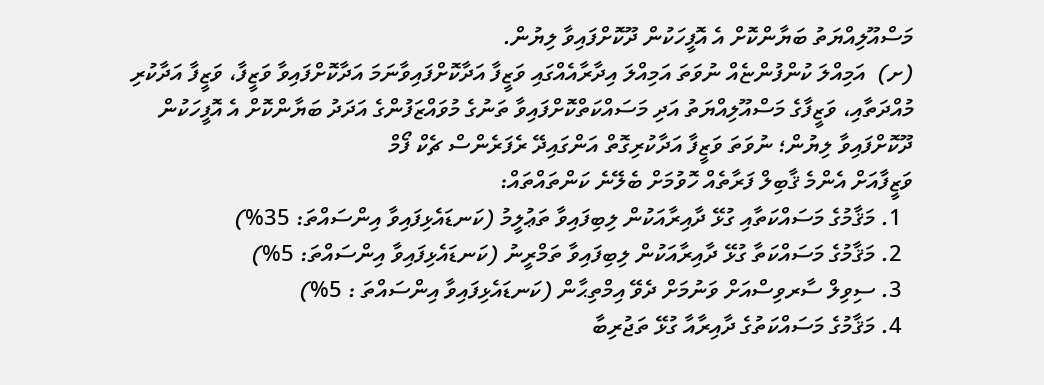މަސްއޫލިއްޔަތު ބަޔާންކޮށް އެ އޮފީހަކުން ދޫކޮށްފައިވާ ލިޔުން.
(ށ)  އަމިއްލަ ކުންފުންޏެއް ނުވަތަ އަމިއްލަ އިދާރާއެއްގައި ވަޒީފާ އަދާކޮށްފައިވާނަމަ އަދާކޮށްފައިވާ ވަޒީފާ، ވަޒީފާ އަދާކުރި މުއްދަތާއި، ވަޒީފާގެ މަސްއޫލިއްޔަތު އަދި މަސައްކަތްކޮށްފައިވާ ތަނުގެ މުވައްޒަފުންގެ އަދަދު ބަޔާންކޮށް އެ އޮފީހަކުން ދޫކޮށްފައިވާ ލިޔުން؛ ނުވަތަ ވަޒީފާ އަދާކުރިގޮތް އަންގައިދޭ ރެފަރެންސް ޗެކް ފޯމް
ވަޒީފާއަށް އެންމެ ޤާބިލް ފަރާތެއް ހޮވުމަށް ބެލޭނެ ކަންތައްތައް:
  1. މަޤާމުގެ މަސައްކަތާއި ގުޅޭ ދާއިރާއަކުން ލިބިފައިވާ ތަޢުލީމު (ކަނޑައެޅިފައިވާ އިންސައްތަ: 35%)
  2. މަޤާމުގެ މަސައްކަތާ ގުޅޭ ދާއިރާއަކުން ލިބިފައިވާ ތަމްރީނު (ކަނޑައެޅިފައިވާ އިންސައްތަ: 5%)
  3. ސިވިލް ސާރވިސްއަށް ވަނުމަށް ދެވޭ އިމްތިޙާން (ކަނޑައެޅިފައިވާ އިންސައްތަ : 5%)
  4. މަޤާމުގެ މަސައްކަތުގެ ދާއިރާއާ ގުޅޭ ތަޖުރިބާ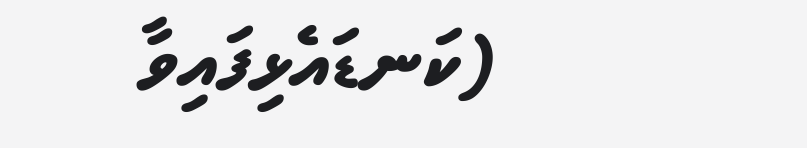(ކަނޑައެޅިފައިވާ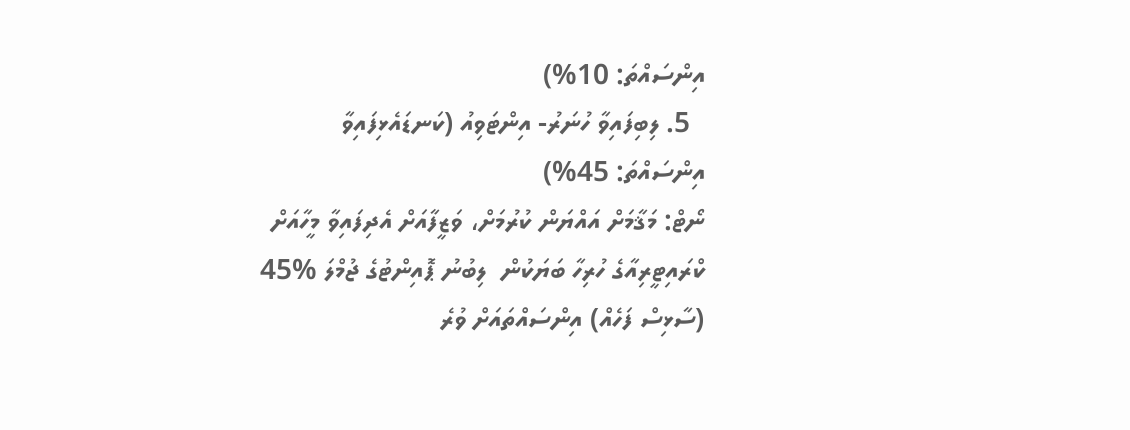އިންސައްތަ: 10%)
  5. ލިބިފައިވާ ހުނަރު- އިންޓަވިއު (ކަނޑައެޅިފައިވާ އިންސައްތަ: 45%)
ނޯޓް: މަޤާމަށް އައްޔަން ކުރުމަށް، ވަޒީފާއަށް އެދިފައިވާ މީހާއަށް ކްރައިޓީރިއާގެ ހުރިހާ ބަޔަކުން  ލިބުނު ޕޮއިންޓުގެ ޖުމްލަ %45 (ސާޅިސް ފަހެއް) އިންސައްތައަށް ވުރެ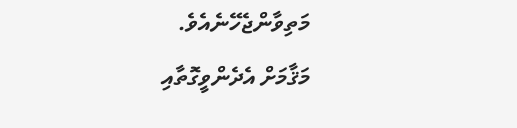މަތިވާންޖެހޭނެއެވެ.
މަޤާމަށް އެދެންވީގޮތާއި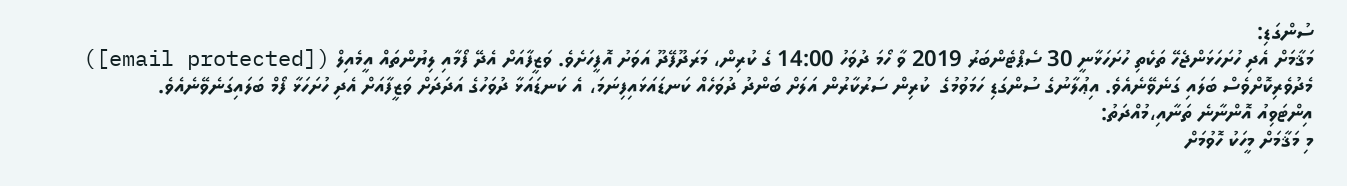ސުންގަޑި:
މަޤާމަށް އެދި ހުށަހަޅަންޖެހޭ ތަކެތި ހުށަހަޅާނީ 30 ސެޕްޓެންބަރު 2019 ވާ ހޯމަ ދުވަހު 14:00 ގެ ކުރިން، މަރަދޫފޭދޫ އަވަށު އޮފީހަށެވެ. ވަޒީފާއަށް އެދޭ ފޯމާއި ލިޔުންތައް އީމެއިލް ([email protected]) މެދުވެރިކޮށްވެސް ބަލައި ގަނެވޭނެއެވެ. އިޢުލާނުގެ ސުންގަޑި ހަމަވުމުގެ  ކުރިން ސަރުކާރުން އަލަށް ބަންދު ދުވަހެއް ކަނޑައަޅައިފިނަމަ، އެ ކަނޑައަޅާ ދުވަހުގެ އަދަދަށް ވަޒީފާއަށް އެދި ހުށަހަޅާ ފޯމް ބަލައިގަނެވޭނެއެވެ.
އިންޓަވިއު އޮންނާނެ ތަނާއި،މުއްދަތު:
މި މަޤާމަށް މީހަކު ހޮވުމަށް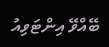ބޭއްވޭ އިންޓަވިއު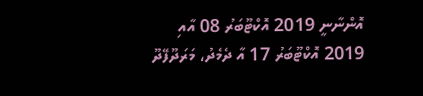އޮންނާނީ 2019 އޮކްޓޫބަރު 08 އާއި 2019 އޮކްޓޫބަރު 17 އާ ދެމެދު، މަރަދޫފޭދޫ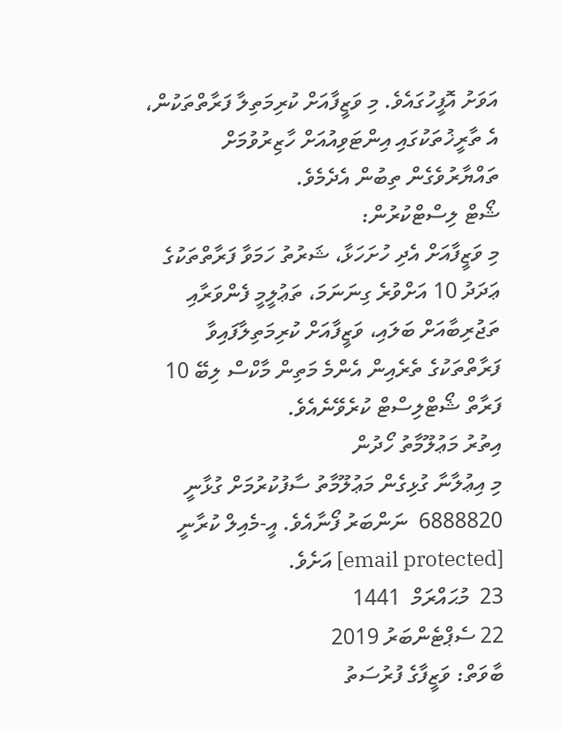އަވަށު އޮފީހުގައެވެ. މި ވަޒީފާއަށް ކުރިމަތިލާ ފަރާތްތަކުން، އެ ތާރީޚުތަކުގައި އިންޓަވިއުއަށް ހާޒިރުވުމަށް ތައްޔާރުވެގެން ތިބުން އެދެމެވެ.
ޝޯޓް ލިސްޓްކުރުން:
މި ވަޒީފާއަށް އެދި ހުށަހަޅާ، ޝަރުތު ހަމަވާ ފަރާތްތަކުގެ ޢަދަދު 10 އަށްވުރެ ގިނަނަމަ، ތަޢުލީމީ ފެންވަރާއި ތަޖުރިބާއަށް ބަލައި، ވަޒީފާއަށް ކުރިމަތިލާފައިވާ ފަރާތްތަކުގެ ތެރެއިން އެންމެ މަތިން މާކްސް ލިބޭ 10 ފަރާތް ޝޯޓްލިސްޓް ކުރެވޭނެއެވެ.
އިތުރު މަޢުލޫމާތު ހޯދުން
މި އިޢުލާނާ ގުޅިގެން މަޢުލޫމާތު ސާފުކުރުމަށް ގުޅާނީ 6888820  ނަންބަރު ފޯނާއެވެ. އީ-މެއިލް ކުރާނީ [email protected] އަށެވެ.
23  މުޙައްރަމް  1441
22 ސެޕްޓެންބަރު 2019
ބާވަތް: ވަޒީފާގެ ފުރުސަތު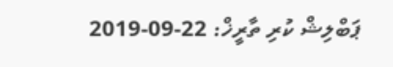ޕަބްލިޝް ކުރި ތާރީޚް: 22-09-2019